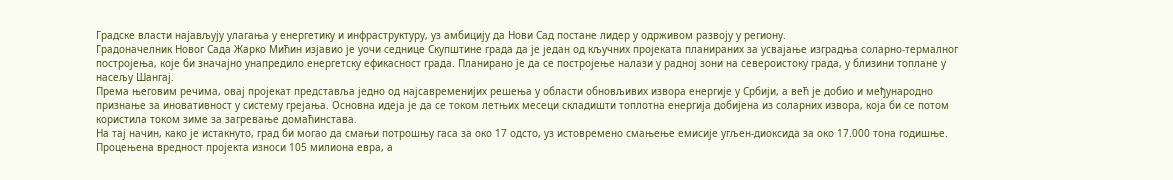Градске власти најављују улагања у енергетику и инфраструктуру, уз амбицију да Нови Сад постане лидер у одрживом развоју у региону.
Градоначелник Новог Сада Жарко Мићин изјавио је уочи седнице Скупштине града да је један од кључних пројеката планираних за усвајање изградња соларно-термалног постројења, које би значајно унапредило енергетску ефикасност града. Планирано је да се постројење налази у радној зони на североистоку града, у близини топлане у насељу Шангај.
Према његовим речима, овај пројекат представља једно од најсавременијих решења у области обновљивих извора енергије у Србији, а већ је добио и међународно признање за иновативност у систему грејања. Основна идеја је да се током летњих месеци складишти топлотна енергија добијена из соларних извора, која би се потом користила током зиме за загревање домаћинстава.
На тај начин, како је истакнуто, град би могао да смањи потрошњу гаса за око 17 одсто, уз истовремено смањење емисије угљен-диоксида за око 17.000 тона годишње. Процењена вредност пројекта износи 105 милиона евра, а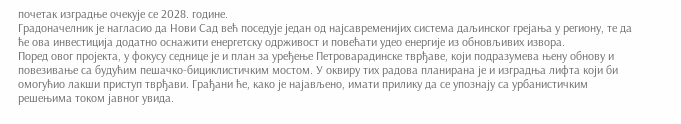почетак изградње очекује се 2028. године.
Градоначелник је нагласио да Нови Сад већ поседује један од најсавременијих система даљинског грејања у региону, те да ће ова инвестиција додатно оснажити енергетску одрживост и повећати удео енергије из обновљивих извора.
Поред овог пројекта, у фокусу седнице је и план за уређење Петроварадинске тврђаве, који подразумева њену обнову и повезивање са будућим пешачко-бициклистичким мостом. У оквиру тих радова планирана је и изградња лифта који би омогућио лакши приступ тврђави. Грађани ће, како је најављено, имати прилику да се упознају са урбанистичким решењима током јавног увида.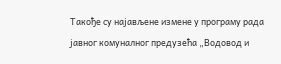Такође су најављене измене у програму рада јавног комуналног предузећа „Водовод и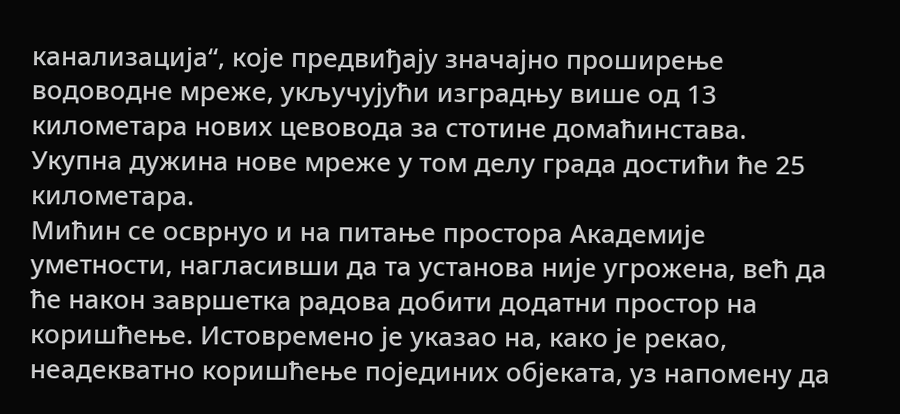канализација“, које предвиђају значајно проширење водоводне мреже, укључујући изградњу више од 13 километара нових цевовода за стотине домаћинстава. Укупна дужина нове мреже у том делу града достићи ће 25 километара.
Мићин се осврнуо и на питање простора Академије уметности, нагласивши да та установа није угрожена, већ да ће након завршетка радова добити додатни простор на коришћење. Истовремено је указао на, како је рекао, неадекватно коришћење појединих објеката, уз напомену да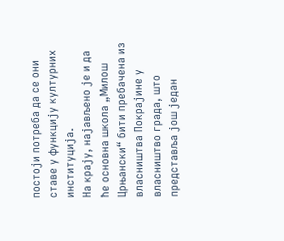постоји потреба да се они ставе у функцију културних институција.
На крају, најављено је и да ће основна школа „Милош Црњански“ бити пребачена из власништва Покрајине у власништво града, што представља још један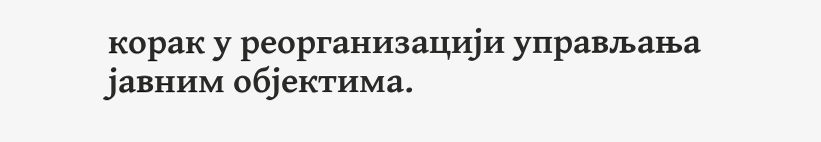корак у реорганизацији управљања јавним објектима.